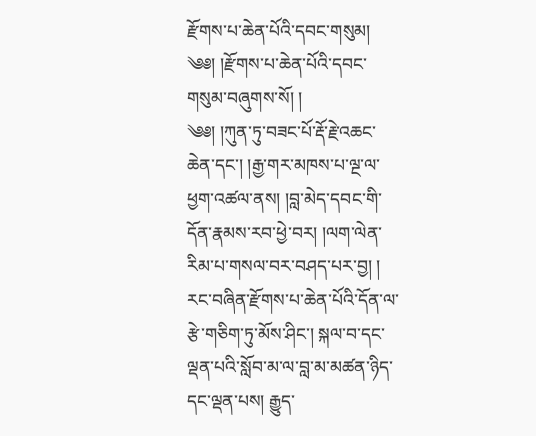རྫོགས་པ་ཆེན་པོའི་དབང་གསུམ།
༄༅། །རྫོགས་པ་ཆེན་པོའི་དབང་གསུམ་བཞུགས་སོ། །
༄༅། །ཀུན་ཏུ་བཟང་པོ་རྡོ་རྗེ་འཆང་ཆེན་དང་། །རྒྱ་གར་མཁས་པ་ལྔ་ལ་ཕྱག་འཚལ་ནས། །བླ་མེད་དབང་གི་དོན་རྣམས་རབ་ཕྱེ་བར། །ལག་ལེན་རིམ་པ་གསལ་བར་བཤད་པར་བྱ། །
རང་བཞིན་རྫོགས་པ་ཆེན་པོའི་དོན་ལ་རྩེ་གཅིག་ཏུ་མོས་ཤིང་། སྐལ་བ་དང་ལྡན་པའི་སློབ་མ་ལ་བླ་མ་མཚན་ཉིད་དང་ལྡན་པས། རྒྱུད་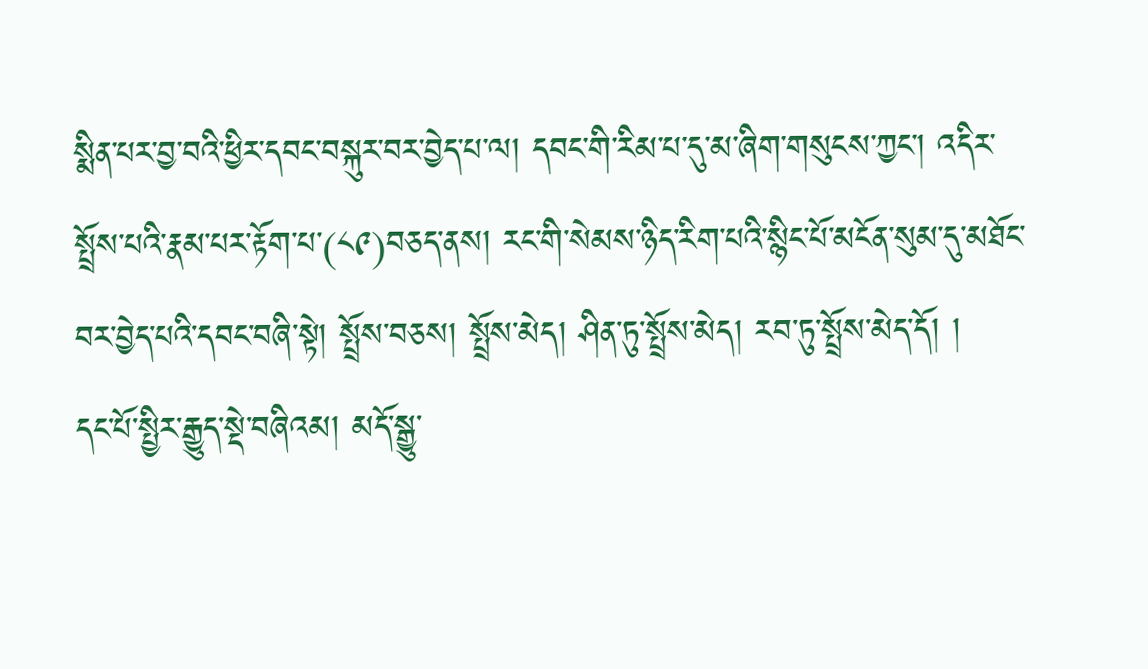སྨིན་པར་བྱ་བའི་ཕྱིར་དབང་བསྐུར་བར་བྱེད་པ་ལ། དབང་གི་རིམ་པ་དུ་མ་ཞིག་གསུངས་ཀྱང་། འདིར་སྤྲོས་པའི་རྣམ་པར་རྟོག་པ་(༨༩)བཅད་ནས། རང་གི་སེམས་ཉིད་རིག་པའི་སྙིང་པོ་མངོན་སུམ་དུ་མཐོང་བར་བྱེད་པའི་དབང་བཞི་སྟེ། སྤྲོས་བཅས། སྤྲོས་མེད། ཤིན་ཏུ་སྤྲོས་མེད། རབ་ཏུ་སྤྲོས་མེད་དོ། །
དང་པོ་སྤྱིར་རྒྱུད་སྡེ་བཞིའམ། མདོ་སྒྱུ་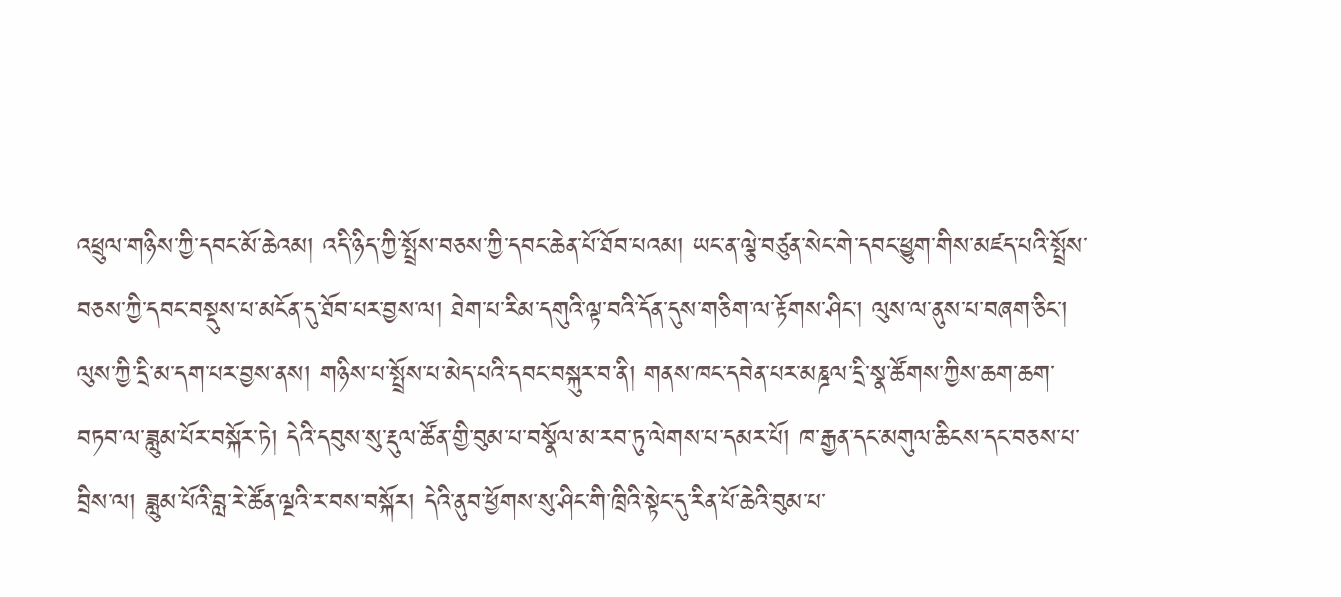འཕྲུལ་གཉིས་ཀྱི་དབང་མོ་ཆེའམ། འདི་ཉིད་ཀྱི་སྤྲོས་བཅས་ཀྱི་དབང་ཆེན་པོ་ཐོབ་པའམ། ཡང་ན་ལྕེ་བཙུན་སེང་གེ་དབང་ཕྱུག་གིས་མཛད་པའི་སྤྲོས་བཅས་ཀྱི་དབང་བསྡུས་པ་མངོན་དུ་ཐོབ་པར་བྱས་ལ། ཐེག་པ་རིམ་དགུའི་ལྟ་བའི་དོན་དུས་གཅིག་ལ་རྟོགས་ཤིང་། ལུས་ལ་ནུས་པ་བཞག་ཅིང་། ལུས་ཀྱི་དྲི་མ་དག་པར་བྱས་ནས། གཉིས་པ་སྤྲོས་པ་མེད་པའི་དབང་བསྐུར་བ་ནི། གནས་ཁང་དབེན་པར་མཎྜལ་དྲི་སྣ་ཚོགས་ཀྱིས་ཆག་ཆག་བཏབ་ལ་ཟླུམ་པོར་བསྐོར་ཏེ། དེའི་དབུས་སུ་རྡུལ་ཚོན་གྱི་བུམ་པ་བསྣོལ་མ་རབ་ཏུ་ལེགས་པ་དམར་པོ། ཁ་རྒྱན་དང་མགུལ་ཆིངས་དང་བཅས་པ་བྲིས་ལ། ཟླུམ་པོའི་བླ་རེ་ཚོན་ལྔའི་ར་བས་བསྐོར། དེའི་ནུབ་ཕྱོགས་སུ་ཤིང་གི་ཁྲིའི་སྟེང་དུ་རིན་པོ་ཆེའི་བུམ་པ་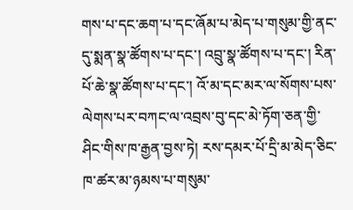གས་པ་དང་ཆག་པ་དང་ཞོམ་པ་མེད་པ་གསུམ་གྱི་ནང་དུ་སྨན་སྣ་ཚོགས་པ་དང་། འབྲུ་སྣ་ཚོགས་པ་དང་། རིན་པོ་ཆེ་སྣ་ཚོགས་པ་དང་། འོ་མ་དང་མར་ལ་སོགས་པས་ལེགས་པར་བཀང་ལ་འབྲས་བུ་དང་མེ་ཏོག་ཅན་གྱི་ཤིང་གིས་ཁ་རྒྱན་བྱས་ཏེ། རས་དམར་པོ་དྲི་མ་མེད་ཅིང་ཁ་ཚར་མ་ཉམས་པ་གསུམ་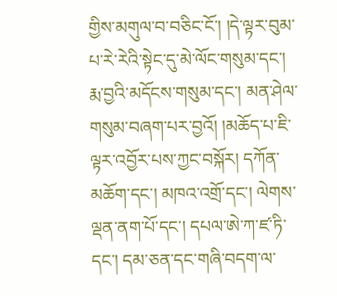གྱིས་མགུལ་བ་བཅིང་ངོ་། །དེ་ལྟར་བུམ་པ་རེ་རེའི་སྟེང་དུ་མེ་ལོང་གསུམ་དང་། རྨ་བྱའི་མདོངས་གསུམ་དང་། མན་ཤེལ་གསུམ་བཞག་པར་བྱའོ། །མཆོད་པ་ཇི་ལྟར་འབྱོར་པས་ཀྱང་བསྐོར། དཀོན་མཆོག་དང་། མཁའ་འགྲོ་དང་། ལེགས་ལྡན་ནག་པོ་དང་། དཔལ་ཨེ་ཀ་ཛ་ཏི་དང་། དམ་ཅན་དང་གཞི་བདག་ལ་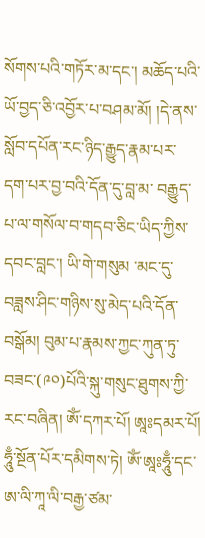སོགས་པའི་གཏོར་མ་དང་། མཆོད་པའི་ཡོ་བྱད་ཅི་འབྱོར་པ་བཤམ་མོ། །དེ་ནས་སློབ་དཔོན་རང་ཉིད་རྒྱུད་རྣམ་པར་དག་པར་བྱ་བའི་དོན་དུ་བླ་མ་ བརྒྱུད་པ་ལ་གསོལ་བ་གདབ་ཅིང་ཡིད་ཀྱིས་དབང་བླང་། ཡི་གེ་གསུམ ་མང་དུ་བཟླས་ཤིང་གཉིས་སུ་མེད་པའི་དོན་བསྒོམ། བུམ་པ་རྣམས་ཀྱང་ཀུན་ཏུ་བཟང་(༩༠)པོའི་སྐུ་གསུང་ཐུགས་ཀྱི་རང་བཞིན། ༀ་དཀར་པོ། ཨཱཿདམར་པོ། ཧཱུྃ་སྔོན་པོར་དམིགས་ཏེ། ༀ་ཨཱཿཧཱུྃ་དང་ཨ་ལི་ཀཱ་ལི་བརྒྱ་ཙམ་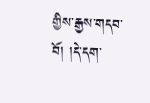གྱིས་རྒྱས་གདབ་བོ། །དེ་དག་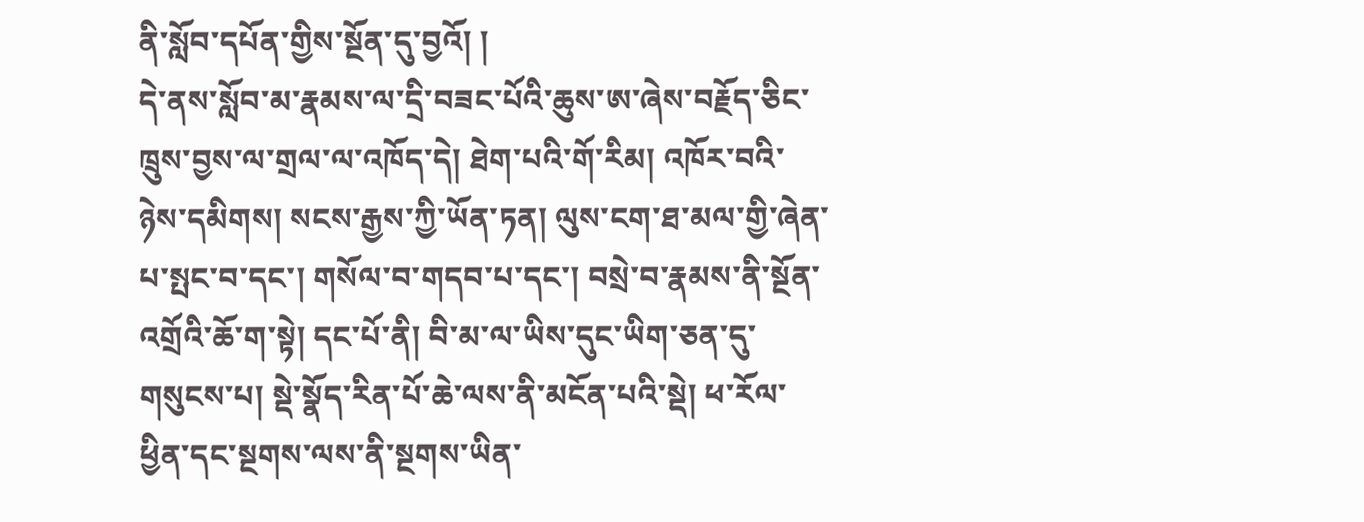ནི་སློབ་དཔོན་གྱིས་སྔོན་དུ་བྱའོ། །
དེ་ནས་སློབ་མ་རྣམས་ལ་དྲི་བཟང་པོའི་ཆུས་ཨ་ཞེས་བརྗོད་ཅིང་ཁྲུས་བྱས་ལ་གྲལ་ལ་འཁོད་དེ། ཐེག་པའི་གོ་རིམ། འཁོར་བའི་ཉེས་དམིགས། སངས་རྒྱས་ཀྱི་ཡོན་ཏན། ལུས་ངག་ཐ་མལ་གྱི་ཞེན་པ་སྤང་བ་དང་། གསོལ་བ་གདབ་པ་དང་། བསྲེ་བ་རྣམས་ནི་སྔོན་འགྲོའི་ཆོ་ག་སྟེ། དང་པོ་ནི། བི་མ་ལ་ཡིས་དུང་ཡིག་ཅན་དུ་གསུངས་པ། སྡེ་སྣོད་རིན་པོ་ཆེ་ལས་ནི་མངོན་པའི་སྡེ། ཕ་རོལ་ཕྱིན་དང་སྔགས་ལས་ནི་སྔགས་ཡིན་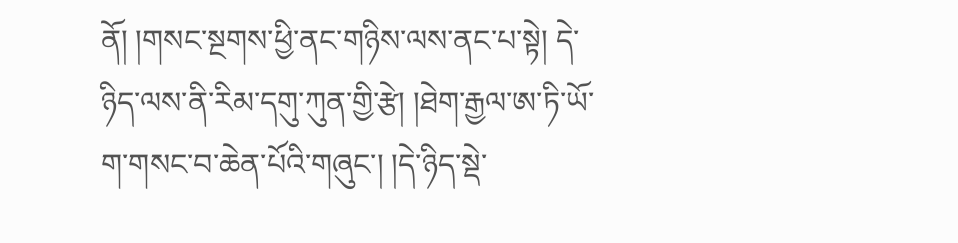ནོ། །གསང་སྔགས་ཕྱི་ནང་གཉིས་ལས་ནང་པ་སྟེ། དེ་ཉིད་ལས་ནི་རིམ་དགུ་ཀུན་གྱི་རྩེ། །ཐེག་རྒྱལ་ཨ་ཏི་ཡོ་ག་གསང་བ་ཆེན་པོའི་གཞུང་། །དེ་ཉིད་སྡེ་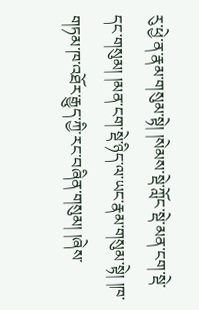རུ་ཕྱེ་ན་རྣམ་གསུམ་སྟེ། །སེམས་སྡེ་ཀློང་སྡེ་མན་ངག་སྡེ་དང་གསུམ། །མན་ངག་སྡེ་ཉིད་ལ་ཡང་རྣམ་གསུམ་སྟེ། །ཁ་གཏམ་ཁ་འཐོར་རྒྱུད་ཀྱི་རང་བཞིན་གསུམ། །ཞེས་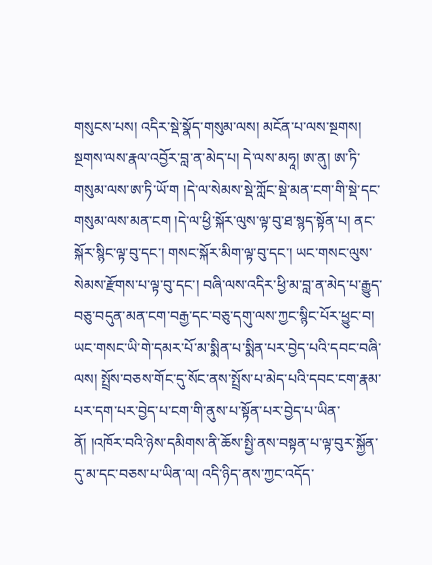གསུངས་པས། འདིར་སྡེ་སྣོད་གསུམ་ལས། མངོན་པ་ལས་སྔགས། སྔགས་ལས་རྣལ་འབྱོར་བླ་ན་མེད་པ། དེ་ལས་མཧཱ། ཨ་ནུ། ཨ་ཏི་གསུམ་ལས་ཨ་ཏི་ཡོ་ག །དེ་ལ་སེམས་སྡེ་ཀློང་སྡེ་མན་ངག་གི་སྡེ་དང་གསུམ་ལས་མན་ངག །དེ་ལ་ཕྱི་སྐོར་ལུས་ལྟ་བུ་ཐ་སྙད་སྟོན་པ། ནང་སྐོར་སྙིང་ལྟ་བུ་དང་། གསང་སྐོར་མིག་ལྟ་བུ་དང་། ཡང་གསང་ལུས་སེམས་རྫོགས་པ་ལྟ་བུ་དང་། བཞི་ལས་འདིར་ཕྱི་མ་བླ་ན་མེད་པ་རྒྱུད་བཅུ་བདུན་མན་ངག་བརྒྱ་དང་བཅུ་དགུ་ལས་ཀྱང་སྙིང་པོར་ཕྱུང་བ། ཡང་གསང་ཡི་གེ་དམར་པོ་མ་སྨིན་པ་སྨིན་པར་བྱེད་པའི་དབང་བཞི་ལས། སྤྲོས་བཅས་གོང་དུ་སོང་ནས་སྤྲོས་པ་མེད་པའི་དབང་ངག་རྣམ་པར་དག་པར་བྱེད་པ་ངག་གི་ནུས་པ་སྟོན་པར་བྱེད་པ་ཡིན་ནོ། །འཁོར་བའི་ཉེས་དམིགས་ནི་ཆོས་སྤྱི་ནས་བསྟན་པ་ལྟ་བུར་སྐྱོན་དུ་མ་དང་བཅས་པ་ཡིན་ལ། འདི་ཉིད་ནས་ཀྱང་འདོད་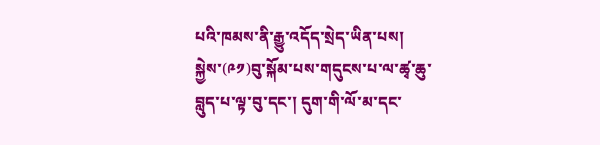པའི་ཁམས་ནི་རྒྱུ་འདོད་སྲེད་ཡིན་པས། སྐྱེས་(༩༡)བུ་སྐོམ་པས་གདུངས་པ་ལ་ཚྭ་ཆུ་བླུད་པ་ལྟ་བུ་དང་། དུག་གི་ལོ་མ་དང་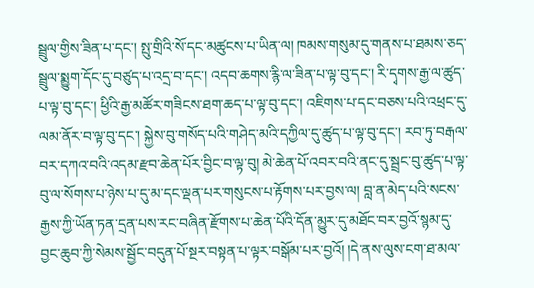སྦྲུལ་གྱིས་ཟིན་པ་དང་། སྤུ་གྲིའི་སོ་དང་མཚུངས་པ་ཡིན་ལ། ཁམས་གསུམ་དུ་གནས་པ་ཐམས་ཅད་སྦྲུལ་སྨྱུག་དོང་དུ་བཙུད་པ་འདྲ་བ་དང་། འདབ་ཆགས་རྙི་ལ་ཟིན་པ་ལྟ་བུ་དང་། རི་དྭགས་རྒྱ་ལ་ཚུད་པ་ལྟ་བུ་དང་། ཕྱིའི་རྒྱ་མཚོར་གཟིངས་ཐག་ཆད་པ་ལྟ་བུ་དང་། འཇིགས་པ་དང་བཅས་པའི་འཕྲང་དུ་ལམ་ནོར་བ་ལྟ་བུ་དང་། སྐྱེས་བུ་གསོད་པའི་གཤེད་མའི་དཀྱིལ་དུ་ཚུད་པ་ལྟ་བུ་དང་། རབ་ཏུ་བརྒལ་བར་དཀའ་བའི་འདམ་རྫབ་ཆེན་པོར་བྱིང་བ་ལྟ་བུ། མེ་ཆེན་པོ་འབར་བའི་ནང་དུ་སྦྲང་བུ་ཚུད་པ་ལྟ་བུ་ལ་སོགས་པ་ཉེས་པ་དུ་མ་དང་ལྡན་པར་གསུངས་པ་རྟོགས་པར་བྱས་ལ། བླ་ན་མེད་པའི་སངས་རྒྱས་ཀྱི་ཡོན་ཏན་དྲན་པས་རང་བཞིན་རྫོགས་པ་ཆེན་པོའི་དོན་མྱུར་དུ་མཐོང་བར་བྱའོ་སྙམ་དུ་བྱང་ཆུབ་ཀྱི་སེམས་སྦྱོང་བདུན་པོ་སྔར་བསྟན་པ་ལྟར་བསྒོམ་པར་བྱའོ། །དེ་ནས་ལུས་ངག་ཐ་མལ་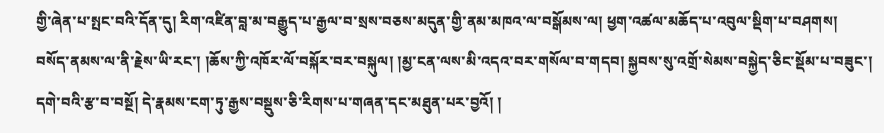གྱི་ཞེན་པ་སྤང་བའི་དོན་དུ། རིག་འཛིན་བླ་མ་བརྒྱུད་པ་རྒྱལ་བ་སྲས་བཅས་མདུན་གྱི་ནམ་མཁའ་ལ་བསྒོམས་ལ། ཕྱག་འཚལ་མཆོད་པ་འབུལ་སྡིག་པ་བཤགས། བསོད་ནམས་ལ་ནི་རྗེས་ཡི་རང་། །ཆོས་ཀྱི་འཁོར་ལོ་བསྐོར་བར་བསྐུལ། །མྱ་ངན་ལས་མི་འདའ་བར་གསོལ་བ་གདབ། སྐྱབས་སུ་འགྲོ་སེམས་བསྐྱེད་ཅིང་སྡོམ་པ་བཟུང་། དགེ་བའི་རྩ་བ་བསྔོ། དེ་རྣམས་ངག་ཏུ་རྒྱས་བསྡུས་ཅི་རིགས་པ་གཞན་དང་མཐུན་པར་བྱའོ། །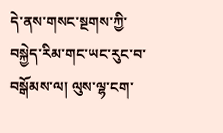དེ་ནས་གསང་སྔགས་ཀྱི་བསྐྱེད་རིམ་གང་ཡང་རུང་བ་བསྒོམས་ལ། ལུས་ལྷ་ངག་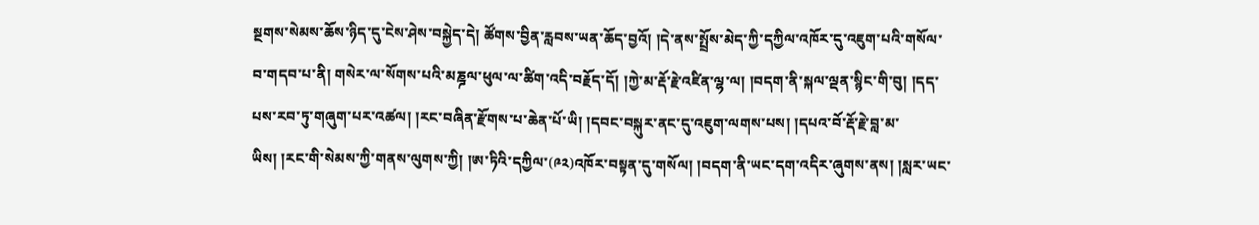སྔགས་སེམས་ཆོས་ཉིད་དུ་ངེས་ཤེས་བསྐྱེད་དེ། ཚོགས་བྱིན་རླབས་ཡན་ཆོད་བྱའོ། །དེ་ནས་སྤྲོས་མེད་ཀྱི་དཀྱིལ་འཁོར་དུ་འཇུག་པའི་གསོལ་བ་གདབ་པ་ནི། གསེར་ལ་སོགས་པའི་མཎྜལ་ཕུལ་ལ་ཚིག་འདི་བརྗོད་དོ། །ཀྱེ་མ་རྡོ་རྗེ་འཛིན་ལྷ་ལ། །བདག་ནི་སྐལ་ལྡན་སྙིང་གི་བུ། །དད་པས་རབ་ཏུ་གཞུག་པར་འཚལ། །རང་བཞིན་རྫོགས་པ་ཆེན་པོ་ཡི། །དབང་བསྐུར་ནང་དུ་འཇུག་ལགས་པས། །དཔའ་བོ་རྡོ་རྗེ་བླ་མ་ཡིས། །རང་གི་སེམས་ཀྱི་གནས་ལུགས་ཀྱི། །ཨ་ཏིའི་དཀྱིལ་(༩༢)འཁོར་བསྟན་དུ་གསོལ། །བདག་ནི་ཡང་དག་འདིར་ཞུགས་ནས། །སླར་ཡང་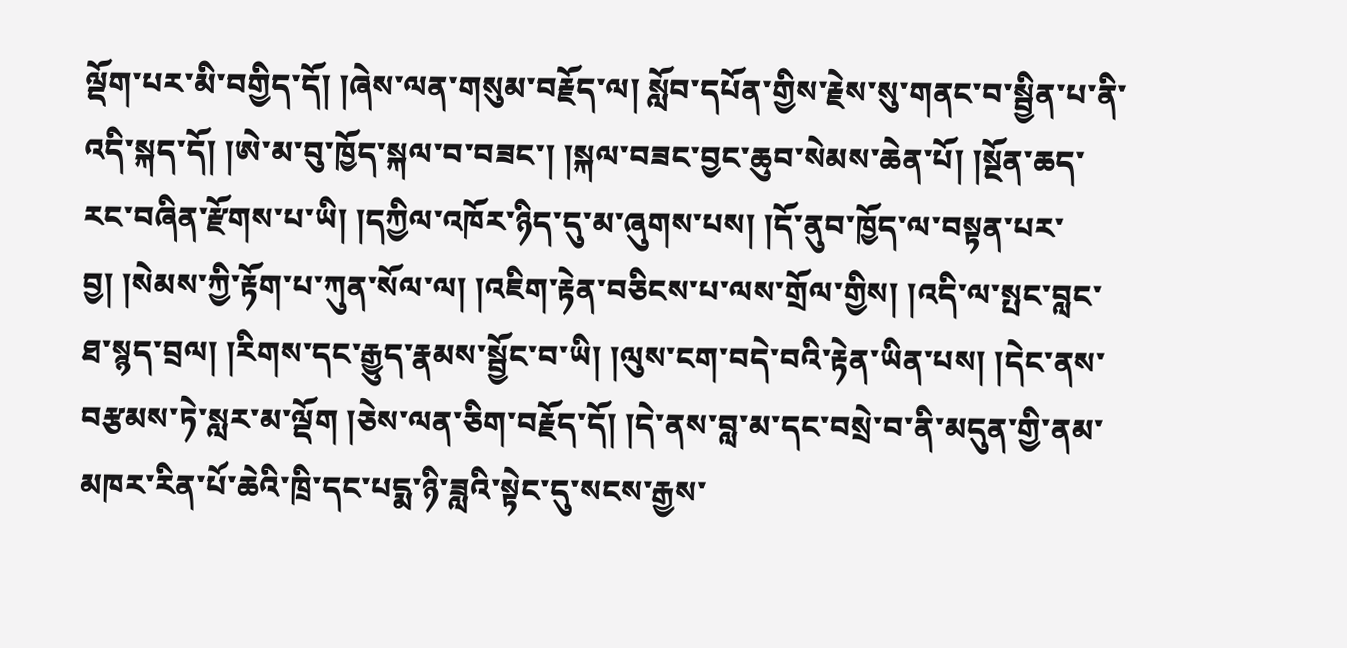ལྡོག་པར་མི་བགྱིད་དོ། །ཞེས་ལན་གསུམ་བརྗོད་ལ། སློབ་དཔོན་གྱིས་རྗེས་སུ་གནང་བ་སྦྱིན་པ་ནི་འདི་སྐད་དོ། །ཨེ་མ་བུ་ཁྱོད་སྐལ་བ་བཟང་། །སྐལ་བཟང་བྱང་ཆུབ་སེམས་ཆེན་པོ། །སྔོན་ཆད་རང་བཞིན་རྫོགས་པ་ཡི། །དཀྱིལ་འཁོར་ཉིད་དུ་མ་ཞུགས་པས། །དོ་ནུབ་ཁྱོད་ལ་བསྟན་པར་བྱ། །སེམས་ཀྱི་རྟོག་པ་ཀུན་སོལ་ལ། །འཇིག་རྟེན་བཅིངས་པ་ལས་གྲོལ་གྱིས། །འདི་ལ་སྤང་བླང་ཐ་སྙད་བྲལ། །རིགས་དང་རྒྱུད་རྣམས་སྦྱོང་བ་ཡི། །ལུས་ངག་བདེ་བའི་རྟེན་ཡིན་པས། །དེང་ནས་བརྩམས་ཏེ་སླར་མ་ལྡོག །ཅེས་ལན་ཅིག་བརྗོད་དོ། །དེ་ནས་བླ་མ་དང་བསྲེ་བ་ནི་མདུན་གྱི་ནམ་མཁར་རིན་པོ་ཆེའི་ཁྲི་དང་པདྨ་ཉི་ཟླའི་སྟེང་དུ་སངས་རྒྱས་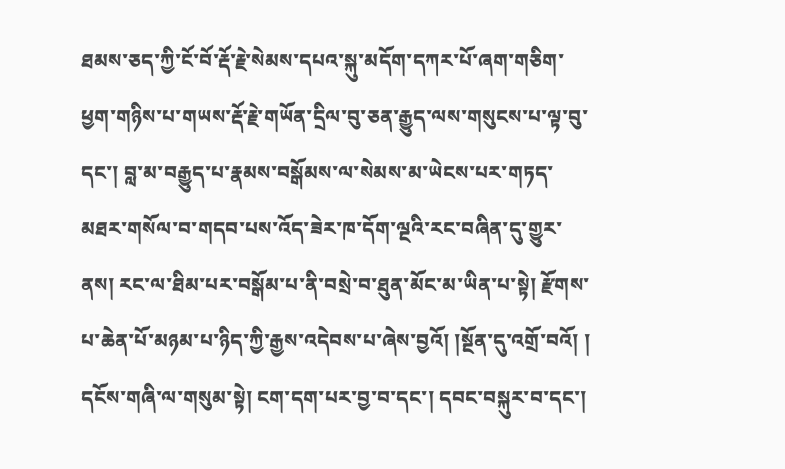ཐམས་ཅད་ཀྱི་ངོ་བོ་རྡོ་རྗེ་སེམས་དཔའ་སྐུ་མདོག་དཀར་པོ་ཞག་གཅིག་ཕྱག་གཉིས་པ་གཡས་རྡོ་རྗེ་གཡོན་དྲིལ་བུ་ཅན་རྒྱུད་ལས་གསུངས་པ་ལྟ་བུ་དང་། བླ་མ་བརྒྱུད་པ་རྣམས་བསྒོམས་ལ་སེམས་མ་ཡེངས་པར་གཏད་མཐར་གསོལ་བ་གདབ་པས་འོད་ཟེར་ཁ་དོག་ལྔའི་རང་བཞིན་དུ་གྱུར་ནས། རང་ལ་ཐིམ་པར་བསྒོམ་པ་ནི་བསྲེ་བ་ཐུན་མོང་མ་ཡིན་པ་སྟེ། རྫོགས་པ་ཆེན་པོ་མཉམ་པ་ཉིད་ཀྱི་རྒྱས་འདེབས་པ་ཞེས་བྱའོ། །སྔོན་དུ་འགྲོ་བའོ། །
དངོས་གཞི་ལ་གསུམ་སྟེ། ངག་དག་པར་བྱ་བ་དང་། དབང་བསྐུར་བ་དང་།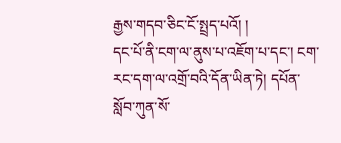རྒྱས་གདབ་ཅིང་ངོ་སྤྲད་པའོ། །
དང་པོ་ནི་ངག་ལ་ནུས་པ་འཇོག་པ་དང་། ངག་རང་དག་ལ་འགྲོ་བའི་དོན་ཡིན་ཏེ། དཔོན་སློབ་ཀུན་སོ་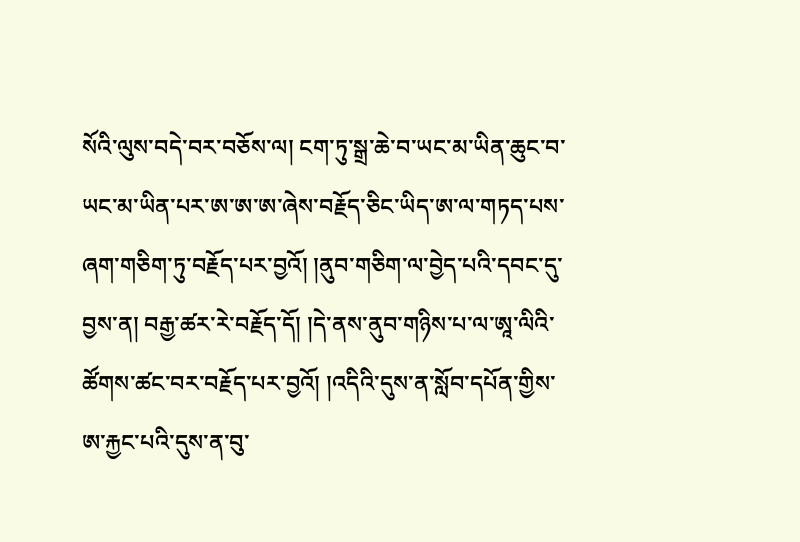སོའི་ལུས་བདེ་བར་བཅོས་ལ། ངག་ཏུ་སྒྲ་ཆེ་བ་ཡང་མ་ཡིན་ཆུང་བ་ཡང་མ་ཡིན་པར་ཨ་ཨ་ཨ་ཞེས་བརྗོད་ཅིང་ཡིད་ཨ་ལ་གཏད་པས་ཞག་གཅིག་ཏུ་བརྗོད་པར་བྱའོ། །ནུབ་གཅིག་ལ་བྱེད་པའི་དབང་དུ་བྱས་ན། བརྒྱ་ཚར་རེ་བརྗོད་དོ། །དེ་ནས་ནུབ་གཉིས་པ་ལ་ཨཱ་ལིའི་ཚོགས་ཚང་བར་བརྗོད་པར་བྱའོ། །འདིའི་དུས་ན་སློབ་དཔོན་གྱིས་ཨ་རྐྱང་པའི་དུས་ན་བུ་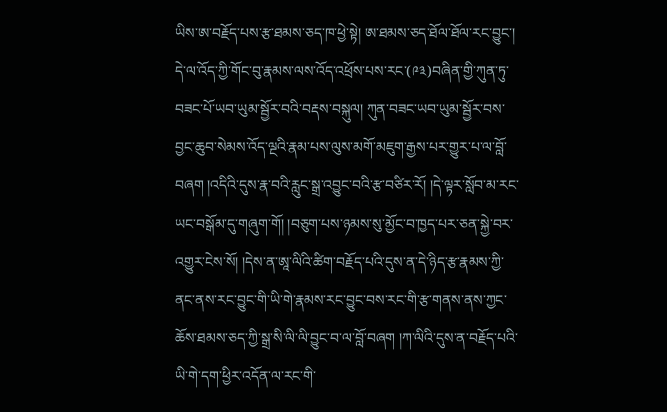ཡིས་ཨ་བརྗོད་པས་རྩ་ཐམས་ཅད་ཁ་ཕྱེ་སྟེ། ཨ་ཐམས་ཅད་ཐོལ་ཐོལ་རང་བྱུང་། དེ་ལ་འོད་ཀྱི་གོང་བུ་རྣམས་ལས་འོད་འཕྲོས་པས་རང་(༩༣)བཞིན་གྱི་ཀུན་ཏུ་བཟང་པོ་ཡབ་ཡུམ་སྦྱོར་བའི་བརྡས་བསྐུལ། ཀུན་བཟང་ཡབ་ཡུམ་སྦྱོར་བས་བྱང་ཆུབ་སེམས་འོད་ལྔའི་རྣམ་པས་ལུས་མགོ་མཇུག་རྒྱས་པར་གྱུར་པ་ལ་བློ་བཞག །འདིའི་དུས་རྣ་བའི་རླུང་སྒྲ་འབྱུང་བའི་རྩ་བཙིར་རོ། །དེ་ལྟར་སློབ་མ་རང་ཡང་བསྒོམ་དུ་གཞུག་གོ། །བཅུག་པས་ཉམས་སུ་མྱོང་བ་ཁྱད་པར་ཅན་སྐྱེ་བར་འགྱུར་ངེས་སོ། །དེས་ན་ཨཱ་ལིའི་ཚིག་བརྗོད་པའི་དུས་ན་དེ་ཉིད་རྩ་རྣམས་ཀྱི་ནང་ནས་རང་བྱུང་གི་ཡི་གེ་རྣམས་རང་བྱུང་བས་རང་གི་རྩ་གནས་ནས་ཀྱང་ཆོས་ཐམས་ཅད་ཀྱི་སྒྲ་སི་ལི་ལི་བྱུང་བ་ལ་བློ་བཞག །ཀ་ལིའི་དུས་ན་བརྗོད་པའི་ཡི་གེ་དག་ཕྱིར་འདོན་ལ་རང་གི་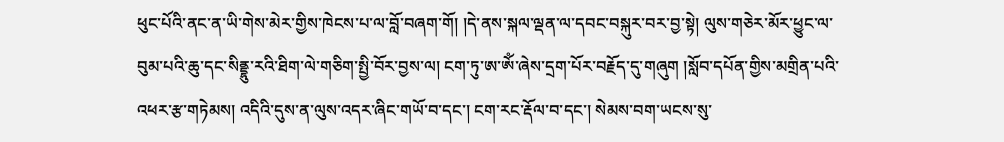ཕུང་པོའི་ནང་ན་ཡི་གེས་མེར་གྱིས་ཁེངས་པ་ལ་བློ་བཞག་གོ། །དེ་ནས་སྐལ་ལྡན་ལ་དབང་བསྐུར་བར་བྱ་སྟེ། ལུས་གཅེར་མོར་ཕྱུང་ལ་བུམ་པའི་ཆུ་དང་སིནྡྷུ་རའི་ཐིག་ལེ་གཅིག་སྤྱི་བོར་བྱས་ལ། ངག་ཏུ་ཨ་ༀ་ཞེས་དྲག་པོར་བརྗོད་དུ་གཞུག །སློབ་དཔོན་གྱིས་མགྲིན་པའི་འཕར་རྩ་གཏེམས། འདིའི་དུས་ན་ལུས་འདར་ཞིང་གཡོ་བ་དང་། ངག་རང་རྡོལ་བ་དང་། སེམས་བག་ཡངས་སུ་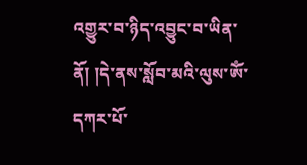འགྱུར་བ་ཉིད་འབྱུང་བ་ཡིན་ནོ། །དེ་ནས་སློབ་མའི་ལུས་ༀ་དཀར་པོ་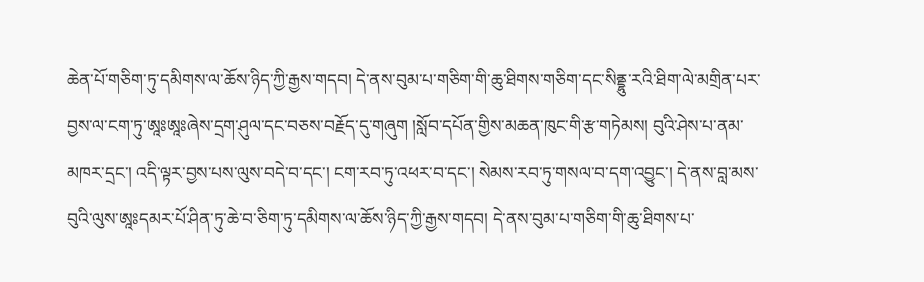ཆེན་པོ་གཅིག་ཏུ་དམིགས་ལ་ཆོས་ཉིད་ཀྱི་རྒྱས་གདབ། དེ་ནས་བུམ་པ་གཅིག་གི་ཆུ་ཐིགས་གཅིག་དང་སིནྡྷུ་རའི་ཐིག་ལེ་མགྲིན་པར་བྱས་ལ་ངག་ཏུ་ཨཱཿཨཱཿཞེས་དྲག་ཤུལ་དང་བཅས་བརྗོད་དུ་གཞུག །སློབ་དཔོན་གྱིས་མཆན་ཁུང་གི་རྩ་གཏེམས། བུའི་ཤེས་པ་ནམ་མཁར་དྲང་། འདི་ལྟར་བྱས་པས་ལུས་བདེ་བ་དང་། ངག་རབ་ཏུ་འཕར་བ་དང་། སེམས་རབ་ཏུ་གསལ་བ་དག་འབྱུང་། དེ་ནས་བླ་མས་བུའི་ལུས་ཨཱཿདམར་པོ་ཤིན་ཏུ་ཆེ་བ་ཅིག་ཏུ་དམིགས་ལ་ཆོས་ཉིད་ཀྱི་རྒྱས་གདབ། དེ་ནས་བུམ་པ་གཅིག་གི་ཆུ་ཐིགས་པ་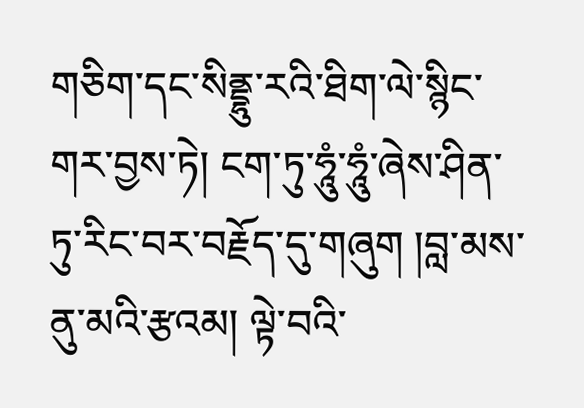གཅིག་དང་སིནྡྷུ་རའི་ཐིག་ལེ་སྙིང་གར་བྱས་ཏེ། ངག་ཏུ་ཧཱུཾ་ཧཱུཾ་ཞེས་ཤིན་ཏུ་རིང་བར་བརྗོད་དུ་གཞུག །བླ་མས་ནུ་མའི་རྩའམ། ལྟེ་བའི་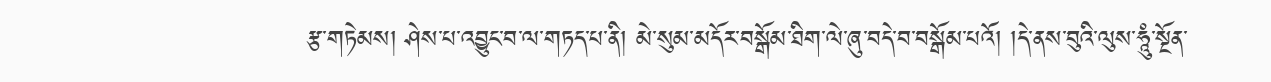རྩ་གཏེམས། ཤེས་པ་འབྱུང་བ་ལ་གཏད་པ་ནི། མེ་སུམ་མདོར་བསྒོམ་ཐིག་ལེ་ཞུ་བདེ་བ་བསྒོམ་པའོ། །དེ་ནས་བུའི་ལུས་ཧཱུཾ་སྔོན་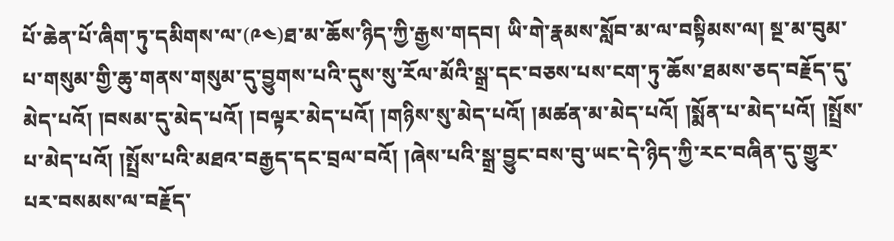པོ་ཆེན་པོ་ཞིག་ཏུ་དམིགས་ལ་(༩༤)ཐ་མ་ཆོས་ཉིད་ཀྱི་རྒྱས་གདབ། ཡི་གེ་རྣམས་སློབ་མ་ལ་བསྟིམས་ལ། སྔ་མ་བུམ་པ་གསུམ་གྱི་ཆུ་གནས་གསུམ་དུ་བྱུགས་པའི་དུས་སུ་རོལ་མོའི་སྒྲ་དང་བཅས་པས་ངག་ཏུ་ཆོས་ཐམས་ཅད་བརྗོད་དུ་མེད་པའོ། །བསམ་དུ་མེད་པའོ། །བལྟར་མེད་པའོ། །གཉིས་སུ་མེད་པའོ། །མཚན་མ་མེད་པའོ། །སྨོན་པ་མེད་པའོ། །སྤྲོས་པ་མེད་པའོ། །སྤྲོས་པའི་མཐའ་བརྒྱད་དང་བྲལ་བའོ། །ཞེས་པའི་སྒྲ་བྱུང་བས་བུ་ཡང་དེ་ཉིད་ཀྱི་རང་བཞིན་དུ་གྱུར་པར་བསམས་ལ་བརྗོད་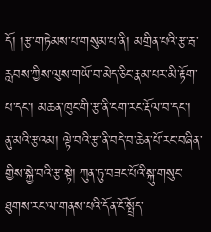དོ། །རྩ་གཏེམས་པ་གསུམ་པ་ནི། མགྲིན་པའི་རྩ་རྦ་རླབས་ཀྱིས་ལུས་གཡོ་བ་མེད་ཅིང་རྣམ་པར་མི་རྟོག་པ་དང་། མཆན་ཁུང་གི་རྩ་ནི་ངག་རང་རྡོལ་བ་དང་། ནུ་མའི་རྩའམ། ལྟེ་བའི་རྩ་ནི་བདེ་བ་ཆེན་པོ་རང་བཞིན་གྱིས་སྐྱེ་བའི་རྩ་སྟེ། ཀུན་ཏུ་བཟང་པོའི་སྐུ་གསུང་ཐུགས་རང་ལ་གནས་པའི་དོན་ངོ་སྤྲོད་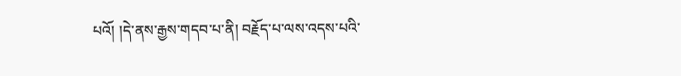པའོ། །དེ་ནས་རྒྱས་གདབ་པ་ནི། བརྗོད་པ་ལས་འདས་པའི་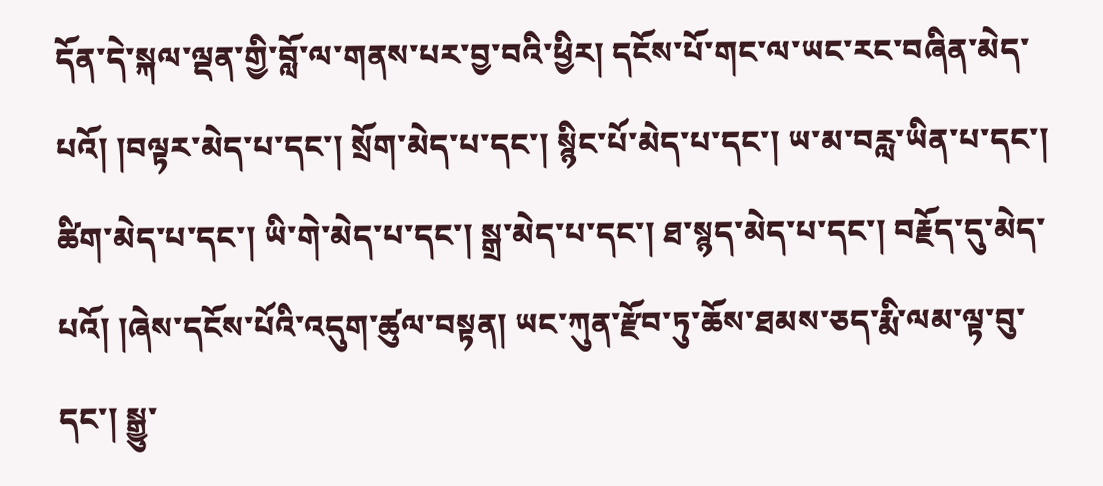དོན་དེ་སྐལ་ལྡན་གྱི་བློ་ལ་གནས་པར་བྱ་བའི་ཕྱིར། དངོས་པོ་གང་ལ་ཡང་རང་བཞིན་མེད་པའོ། །བལྟར་མེད་པ་དང་། སྲོག་མེད་པ་དང་། སྙིང་པོ་མེད་པ་དང་། ཡ་མ་བརླ་ཡིན་པ་དང་། ཚིག་མེད་པ་དང་། ཡི་གེ་མེད་པ་དང་། སྒྲ་མེད་པ་དང་། ཐ་སྙད་མེད་པ་དང་། བརྗོད་དུ་མེད་པའོ། །ཞེས་དངོས་པོའི་འདུག་ཚུལ་བསྟན། ཡང་ཀུན་རྫོབ་ཏུ་ཆོས་ཐམས་ཅད་རྨི་ལམ་ལྟ་བུ་དང་། སྒྱུ་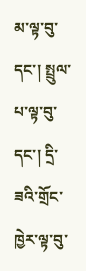མ་ལྟ་བུ་དང་། སྤྲུལ་པ་ལྟ་བུ་དང་། དྲི་ཟའི་གྲོང་ཁྱེར་ལྟ་བུ་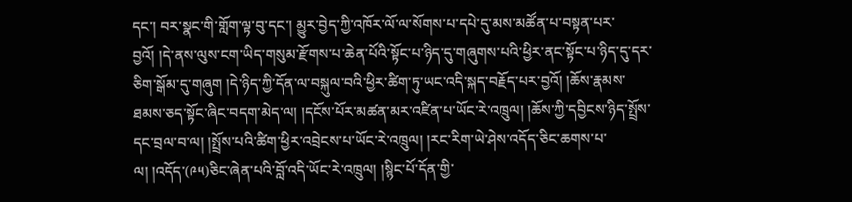དང་། བར་སྣང་གི་གློག་ལྟ་བུ་དང་། མྱུར་བྱེད་ཀྱི་འཁོར་ལོ་ལ་སོགས་པ་དཔེ་དུ་མས་མཚོན་པ་བསྟན་པར་བྱའོ། །དེ་ནས་ལུས་ངག་ཡིད་གསུམ་རྫོགས་པ་ཆེན་པོའི་སྟོང་པ་ཉིད་དུ་གཞུགས་པའི་ཕྱིར་ནང་སྟོང་པ་ཉིད་དུ་དར་ཅིག་སྒོམ་དུ་གཞུག །དེ་ཉིད་ཀྱི་དོན་ལ་བསྐུལ་བའི་ཕྱིར་ཚིག་ཏུ་ཡང་འདི་སྐད་བརྗོད་པར་བྱའོ། །ཆོས་རྣམས་ཐམས་ཅད་སྟོང་ཞིང་བདག་མེད་ལ། །དངོས་པོར་མཚན་མར་འཛིན་པ་ཡོང་རེ་འཁྲུལ། །ཆོས་ཀྱི་དབྱིངས་ཉིད་སྤྲོས་དང་བྲལ་བ་ལ། །སྤྲོས་པའི་ཚིག་ཕྱིར་འབྲེངས་པ་ཡོང་རེ་འཁྲུལ། །རང་རིག་ཡེ་ཤེས་འདོད་ཅིང་ཆགས་པ་ལ། །འདོད་(༩༥)ཅིང་ཞེན་པའི་བློ་འདི་ཡོང་རེ་འཁྲུལ། །སྙིང་པོ་དོན་གྱི་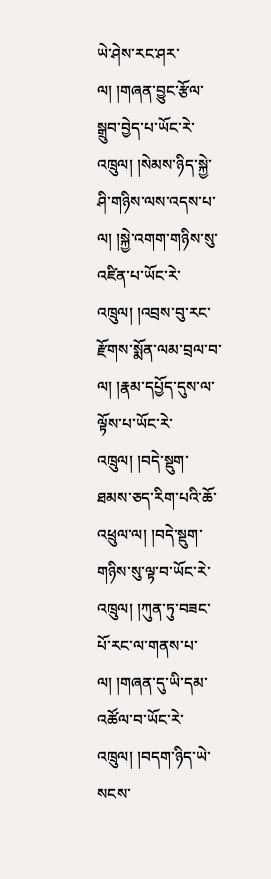ཡེ་ཤེས་རང་ཤར་ལ། །གཞན་བྱུང་རྩོལ་སྒྲུབ་བྱེད་པ་ཡོང་རེ་འཁྲུལ། །སེམས་ཉིད་སྐྱེ་ཤི་གཉིས་ལས་འདས་པ་ལ། །སྐྱེ་འགག་གཉིས་སུ་འཛིན་པ་ཡོང་རེ་འཁྲུལ། །འབྲས་བུ་རང་རྫོགས་སྨོན་ལམ་བྲལ་བ་ལ། །རྣམ་དཔྱོད་དུས་ལ་ལྟོས་པ་ཡོང་རེ་འཁྲུལ། །བདེ་སྡུག་ཐམས་ཅད་རིག་པའི་ཆོ་འཕྲུལ་ལ། །བདེ་སྡུག་གཉིས་སུ་ལྟ་བ་ཡོང་རེ་འཁྲུལ། །ཀུན་ཏུ་བཟང་པོ་རང་ལ་གནས་པ་ལ། །གཞན་དུ་ཡི་དམ་འཚོལ་བ་ཡོང་རེ་འཁྲུལ། །བདག་ཉིད་ཡེ་སངས་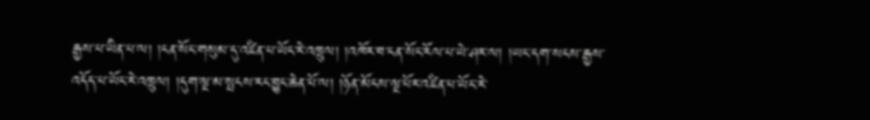རྒྱས་པ་ཡིན་པ་ལ། །ངན་སོང་གསུམ་དུ་འཛིན་པ་ཡོང་རེ་འཁྲུལ། །འཁོར་བ་ངན་སོང་རོལ་པ་ཡེ་ཤར་ལ། །ཡང་དག་སངས་རྒྱས་འདོད་པ་ཡོང་རེ་འཁྲུལ། །དུག་ལྔ་མ་སྤངས་རང་བྱུང་ཆེན་པོ་ལ། །ཉོན་མོངས་ལྔ་པོར་འཛིན་པ་ཡོང་རེ་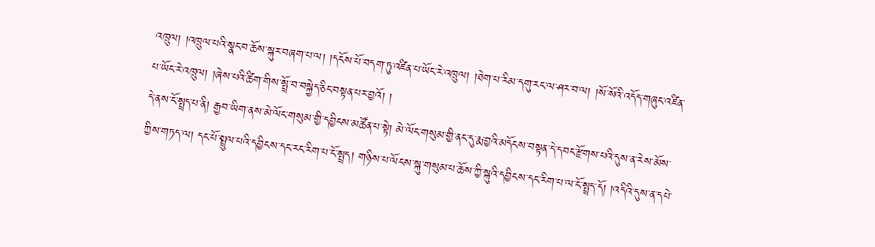འཁྲུལ། །འཁྲུལ་པའི་སྣང་བ་ཆོས་སྐུར་བཞག་པ་ལ། །དངོས་པོ་བདག་ཏུ་འཛིན་པ་ཡོང་རེ་འཁྲུལ། །ཐེག་པ་རིམ་དགུ་རང་ལ་ཤར་བ་ལ། །སོ་སོའི་འདོད་གཞུང་འཛིན་པ་ཡོང་རེ་འཁྲུལ། །ཞེས་པའི་ཚིག་གིས་སྤྲོ་བ་བསྐྱེད་ཅིང་བསྟན་པར་བྱའོ། །
དེ་ནས་ངོ་སྤྲད་པ་ནི། རྒྱབ་ཡིག་ནས་མེ་ལོང་གསུམ་གྱི་དབྱིངས་མཚོན་པ་སྟེ། མེ་ལོང་གསུམ་གྱི་ནང་དུ་རྨ་བྱའི་མདོངས་བསྟན་དེ་དབང་རྫོགས་པའི་དུས་ན་རེས་མོས་ཀྱིས་གཏད་ལ། དང་པོ་སྤྲུལ་པའི་དབྱིངས་དང་རང་རིག་པ་ངོ་སྤྲད། གཉིས་པ་ལོངས་སྐུ་གསུམ་པ་ཆོས་ཀྱི་སྐུའི་དབྱིངས་དང་རིག་པ་ལ་ངོ་སྤྲད་དོ། །འདིའི་དུས་ན་དཔེ་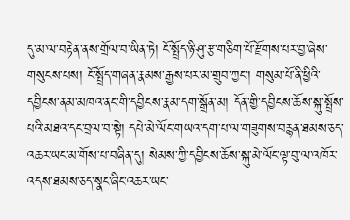དུ་མ་ལ་བརྟེན་ནས་གྲོལ་བ་ཡིན་ཏེ། ངོ་སྤྲོད་ཉི་ཤུ་རྩ་གཅིག་པོ་རྫོགས་པར་བྱ་ཞེས་གསུངས་པས། ངོ་སྤྲོད་གཞན་རྣམས་རྒྱས་པར་མ་གྲུབ་ཀྱང་། གསུམ་པོ་ནི་ཕྱིའི་དབྱིངས་ནམ་མཁའ་ནང་གི་དབྱིངས་རྣམ་དག་སྒྲོན་མ། དོན་གྱི་དབྱིངས་ཆོས་སྐུ་སྤྲོས་པའི་མཐའ་དང་བྲལ་བ་སྟེ། དཔེ་མེ་ལོང་གཡའ་དག་པ་ལ་གཟུགས་བརྙན་ཐམས་ཅད་འཆར་ཡང་མ་གོས་པ་བཞིན་དུ། སེམས་ཀྱི་དབྱིངས་ཆོས་སྐུ་མེ་ལོང་ལྟ་བུ་ལ་འཁོར་འདས་ཐམས་ཅད་སྣང་ཞིང་འཆར་ཡང་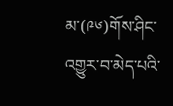མ་(༩༦)གོས་ཤིང་འགྱུར་བ་མེད་པའི་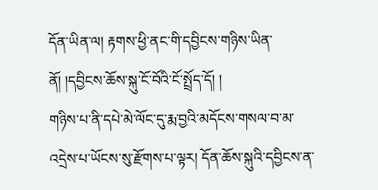དོན་ཡིན་ལ། རྟགས་ཕྱི་ནང་གི་དབྱིངས་གཉིས་ཡིན་ནོ། །དབྱིངས་ཆོས་སྐུ་ངོ་བོའི་ངོ་སྤྲོད་དོ། །
གཉིས་པ་ནི་དཔེ་མེ་ལོང་དུ་རྨ་བྱའི་མདོངས་གསལ་བ་མ་འདྲེས་པ་ཡོངས་སུ་རྫོགས་པ་ལྟར། དོན་ཆོས་སྐུའི་དབྱིངས་ན་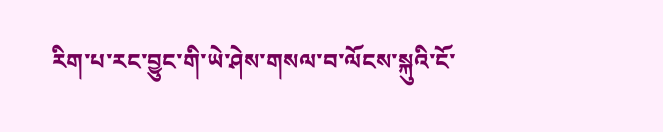རིག་པ་རང་བྱུང་གི་ཡེ་ཤེས་གསལ་བ་ལོངས་སྐུའི་ངོ་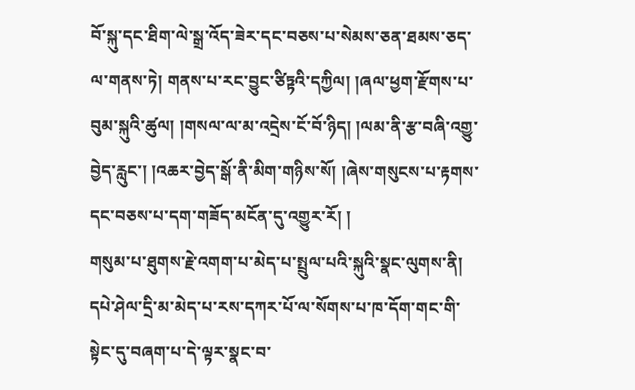བོ་སྐུ་དང་ཐིག་ལེ་སྒྲ་འོད་ཟེར་དང་བཅས་པ་སེམས་ཅན་ཐམས་ཅད་ལ་གནས་ཏེ། གནས་པ་རང་བྱུང་ཙིཏྟའི་དཀྱིལ། །ཞལ་ཕྱག་རྫོགས་པ་བུམ་སྐུའི་ཚུལ། །གསལ་ལ་མ་འདྲེས་ངོ་བོ་ཉིད། །ལམ་ནི་རྩ་བཞི་འགྱུ་བྱེད་རླུང་། །འཆར་བྱེད་སྒོ་ནི་མིག་གཉིས་སོ། །ཞེས་གསུངས་པ་རྟགས་དང་བཅས་པ་དག་གཟོད་མངོན་དུ་འགྱུར་རོ། །
གསུམ་པ་ཐུགས་རྗེ་འགག་པ་མེད་པ་སྤྲུལ་པའི་སྐུའི་སྣང་ལུགས་ནི། དཔེ་ཤེལ་དྲི་མ་མེད་པ་རས་དཀར་པོ་ལ་སོགས་པ་ཁ་དོག་གང་གི་སྟེང་དུ་བཞག་པ་དེ་ལྟར་སྣང་བ་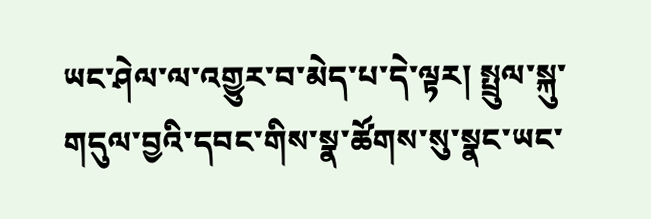ཡང་ཤེལ་ལ་འགྱུར་བ་མེད་པ་དེ་ལྟར། སྤྲུལ་སྐུ་གདུལ་བྱའི་དབང་གིས་སྣ་ཚོགས་སུ་སྣང་ཡང་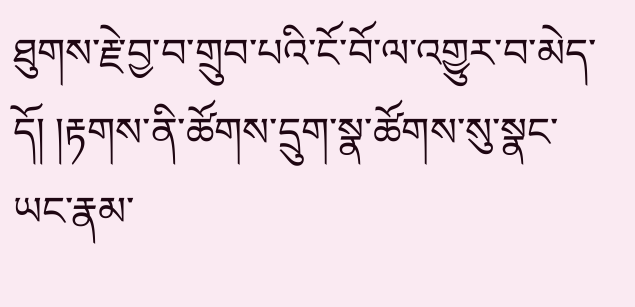ཐུགས་རྗེ་བྱ་བ་གྲུབ་པའི་ངོ་བོ་ལ་འགྱུར་བ་མེད་དོ། །རྟགས་ནི་ཚོགས་དྲུག་སྣ་ཚོགས་སུ་སྣང་ཡང་རྣམ་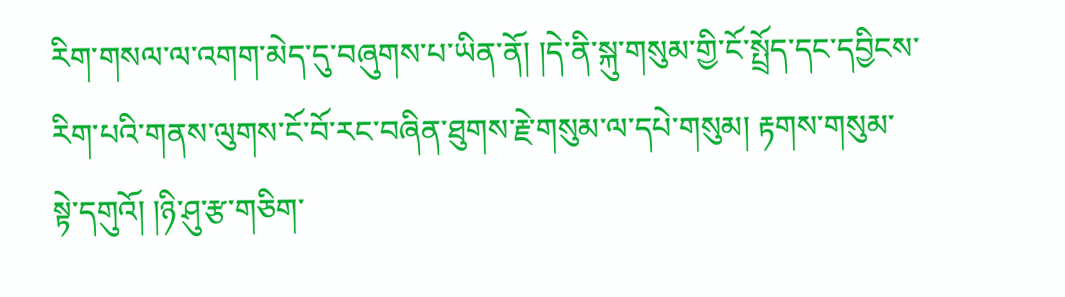རིག་གསལ་ལ་འགག་མེད་དུ་བཞུགས་པ་ཡིན་ནོ། །དེ་ནི་སྐུ་གསུམ་གྱི་ངོ་སྤྲོད་དང་དབྱིངས་རིག་པའི་གནས་ལུགས་ངོ་བོ་རང་བཞིན་ཐུགས་རྗེ་གསུམ་ལ་དཔེ་གསུམ། རྟགས་གསུམ་སྟེ་དགུའོ། །ཉི་ཤུ་རྩ་གཅིག་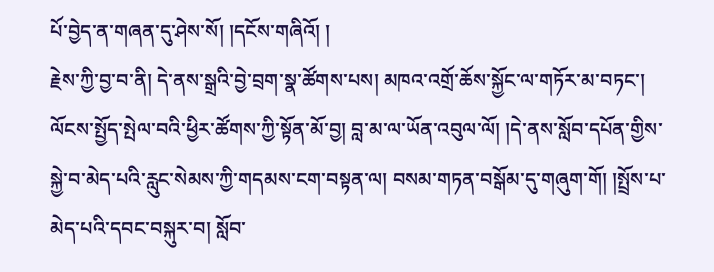པོ་བྱེད་ན་གཞན་དུ་ཤེས་སོ། །དངོས་གཞིའོ། །
རྗེས་ཀྱི་བྱ་བ་ནི། དེ་ནས་སྒྲའི་བྱེ་བྲག་སྣ་ཚོགས་པས། མཁའ་འགྲོ་ཆོས་སྐྱོང་ལ་གཏོར་མ་བཏང་། ལོངས་སྤྱོད་སྤེལ་བའི་ཕྱིར་ཚོགས་ཀྱི་སྟོན་མོ་བྱ། བླ་མ་ལ་ཡོན་འབུལ་ལོ། །དེ་ནས་སློབ་དཔོན་གྱིས་སྐྱེ་བ་མེད་པའི་རླུང་སེམས་ཀྱི་གདམས་ངག་བསྟན་ལ། བསམ་གཏན་བསྒོམ་དུ་གཞུག་གོ། །སྤྲོས་པ་མེད་པའི་དབང་བསྐུར་བ། སློབ་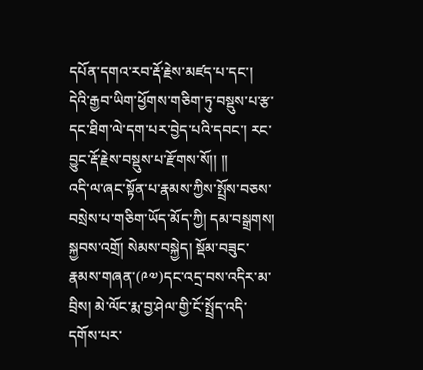དཔོན་དགའ་རབ་རྡོ་རྗེས་མཛད་པ་དང་། དེའི་རྒྱབ་ཡིག་ཕྱོགས་གཅིག་ཏུ་བསྡུས་པ་རྩ་དང་ཐིག་ལེ་དག་པར་བྱེད་པའི་དབང་། རང་བྱུང་རྡོ་རྗེས་བསྡུས་པ་རྫོགས་སོ།། །།
འདི་ལ་ཞང་སྟོན་པ་རྣམས་ཀྱིས་སྤྲོས་བཅས་བསྲེས་པ་གཅིག་ཡོད་མོད་ཀྱི། དམ་བསྒྲགས། སྐྱབས་འགྲོ། སེམས་བསྐྱེད། སྡོམ་བཟུང་རྣམས་གཞན་(༩༧)དང་འདྲ་བས་འདིར་མ་བྲིས། མེ་ལོང་རྨ་བྱ་ཤེལ་གྱི་ངོ་སྤྲོད་འདི་དགོས་པར་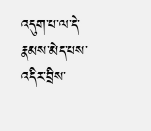འདུག་པ་ལ་དེ་རྣམས་མེད་པས་འདིར་བྲིས་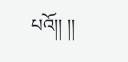པའོ།། །།